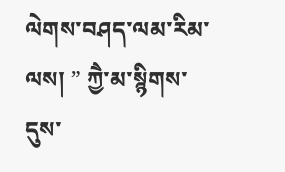ལེགས་བཤད་ལམ་རིམ་ལས། ” ཀྱཻ་མ་སྙིགས་དུས་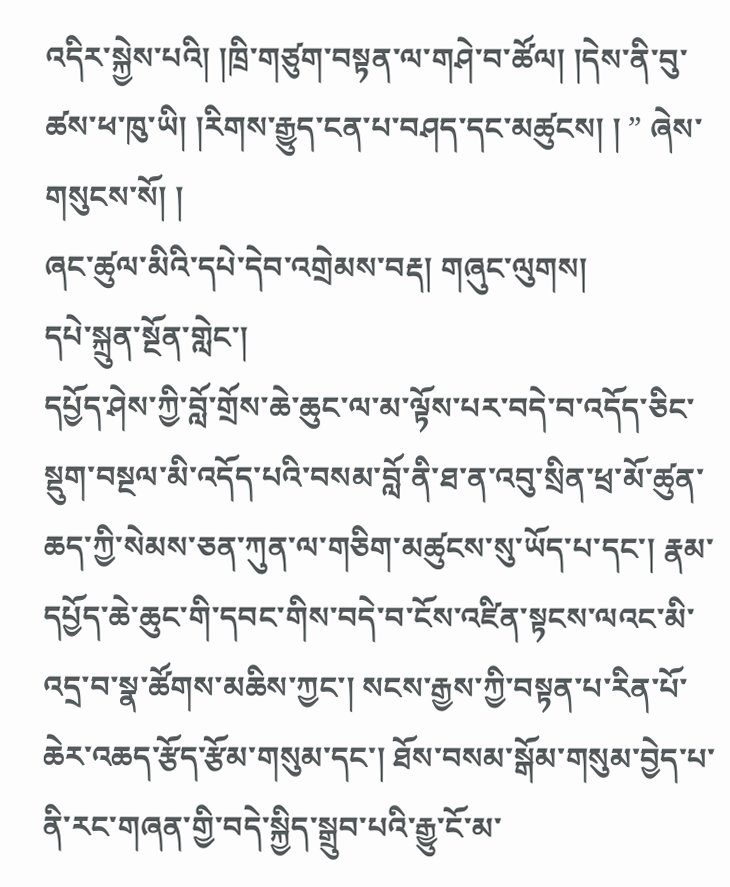འདིར་སྐྱེས་པའི། །ཁྲི་གཙུག་བསྟན་ལ་གཤེ་བ་ཚོལ། །དེས་ནི་བུ་ཚས་ཕ་ཁུ་ཡི། །རིགས་རྒྱུད་ངན་པ་བཤད་དང་མཚུངས། ། ” ཞེས་གསུངས་སོ། །
ཞང་ཚུལ་མིའི་དཔེ་དེབ་འགྲེམས་བརྡ། གཞུང་ལུགས།
དཔེ་སྐྲུན་སྔོན་གླེང་།
དཔྱོད་ཤེས་ཀྱི་བློ་གྲོས་ཆེ་ཆུང་ལ་མ་ལྟོས་པར་བདེ་བ་འདོད་ཅིང་སྡུག་བསྔལ་མི་འདོད་པའི་བསམ་བློ་ནི་ཐ་ན་འབུ་སྲིན་ཕྲ་མོ་ཚུན་ཆད་ཀྱི་སེམས་ཅན་ཀུན་ལ་གཅིག་མཚུངས་སུ་ཡོད་པ་དང་། རྣམ་དཔྱོད་ཆེ་ཆུང་གི་དབང་གིས་བདེ་བ་ངོས་འཛིན་སྟངས་ལའང་མི་འདྲ་བ་སྣ་ཚོགས་མཆིས་ཀྱང་། སངས་རྒྱས་ཀྱི་བསྟན་པ་རིན་པོ་ཆེར་འཆད་རྩོད་རྩོམ་གསུམ་དང་། ཐོས་བསམ་སྒོམ་གསུམ་བྱེད་པ་ནི་རང་གཞན་གྱི་བདེ་སྐྱིད་སྒྲུབ་པའི་རྒྱུ་ངོ་མ་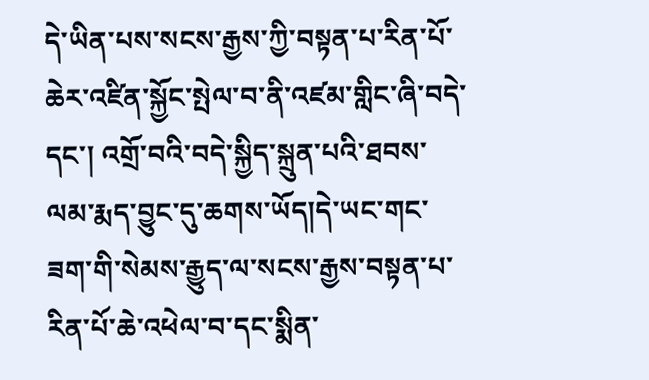དེ་ཡིན་པས་སངས་རྒྱས་ཀྱི་བསྟན་པ་རིན་པོ་ཆེར་འཛིན་སྐྱོང་སྤེལ་བ་ནི་འཛམ་གླིང་ཞི་བདེ་དང་། འགྲོ་བའི་བདེ་སྐྱིད་སྐྲུན་པའི་ཐབས་ལམ་རྨད་བྱུང་དུ་ཆགས་ཡོད།དེ་ཡང་གང་ཟག་གི་སེམས་རྒྱུད་ལ་སངས་རྒྱས་བསྟན་པ་རིན་པོ་ཆེ་འཕེལ་བ་དང་སྨིན་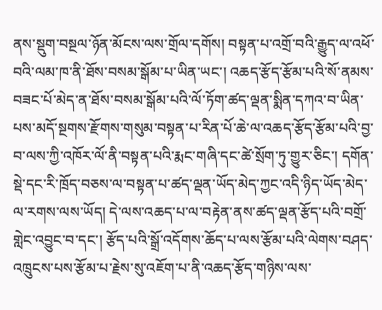ནས་སྡུག་བསྔལ་ཉོན་མོངས་ལས་གྲོལ་དགོས། བསྟན་པ་འགྲོ་བའི་རྒྱུད་ལ་འཕོ་བའི་ལམ་ཁ་ནི་ཐོས་བསམ་སྒོམ་པ་ཡིན་ཡང་། འཆད་རྩོད་རྩོམ་པའི་སོ་ནམས་བཟང་པོ་མེད་ན་ཐོས་བསམ་སྒོམ་པའི་ལོ་ཏོག་ཚད་ལྡན་སྨིན་དཀའ་བ་ཡིན་པས་མདོ་སྔགས་རྫོགས་གསུམ་བསྟན་པ་རིན་པོ་ཆེ་ལ་འཆད་རྩོད་རྩོམ་པའི་བྱ་བ་ལས་ཀྱི་འཁོར་ལོ་ནི་བསྟན་པའི་རྨང་གཞི་དང་ཚེ་སྲོག་ཏུ་གྱུར་ཅིང་། དགོན་སྡེ་དང་རི་ཁྲོད་བཅས་ལ་བསྟན་པ་ཚད་ལྡན་ཡོད་མེད་ཀྱང་འདི་ཉིད་ཡོད་མེད་ལ་རགས་ལས་ཡོད། དེ་ལས་འཆད་པ་ལ་བརྟེན་ནས་ཚད་ལྡན་རྩོད་པའི་བགྲོ་གླེང་འབྱུང་བ་དང་། རྩོད་པའི་སྒྲོ་འདོགས་ཆོད་པ་ལས་རྩོམ་པའི་ལེགས་བཤད་འཁྲུངས་པས་རྩོམ་པ་རྗེས་སུ་འཇོག་པ་ནི་འཆད་རྩོད་གཉིས་ལས་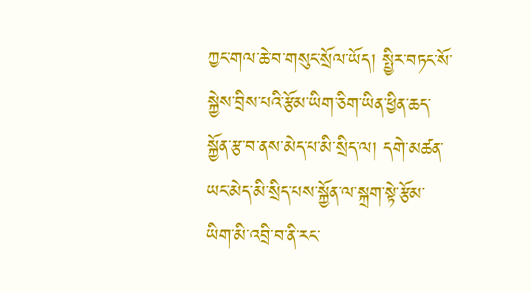ཀྱང་གལ་ཆེ་བ་གསུང་སྲོལ་ཡོད། སྤྱིར་བཏང་སོ་སྐྱེས་བྲིས་པའི་རྩོམ་ཡིག་ཅིག་ཡིན་ཕྱིན་ཆད་སྐྱོན་རྩ་བ་ནས་མེད་པ་མི་སྲིད་ལ། དགེ་མཚན་ཡང་མེད་མི་སྲིད་པས་སྐྱོན་ལ་སྐྲག་སྟེ་རྩོམ་ཡིག་མི་འབྲི་བ་ནི་རང་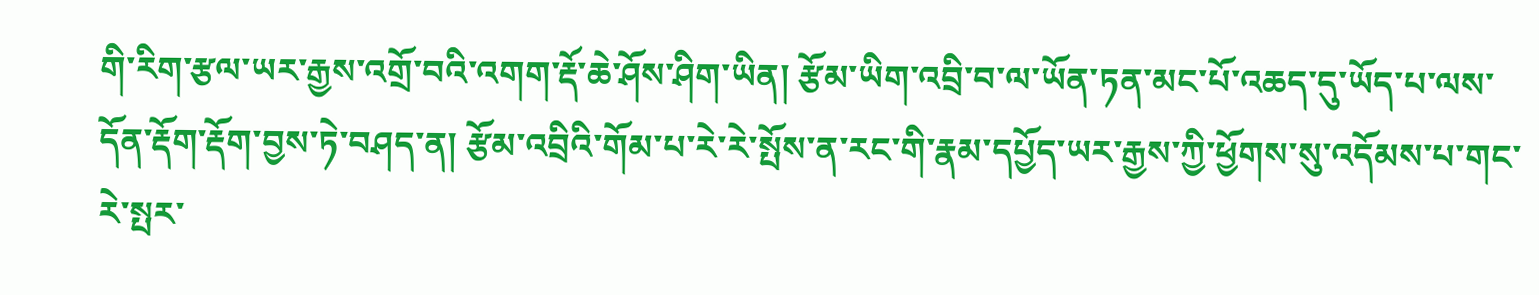གི་རིག་རྩལ་ཡར་རྒྱས་འགྲོ་བའི་འགག་རྡོ་ཆེ་ཤོས་ཤིག་ཡིན། རྩོམ་ཡིག་འབྲི་བ་ལ་ཡོན་ཏན་མང་པོ་འཆད་དུ་ཡོད་པ་ལས་དོན་རྡོག་རྡོག་བྱས་ཏེ་བཤད་ན། རྩོམ་འབྲིའི་གོམ་པ་རེ་རེ་སྤོས་ན་རང་གི་རྣམ་དཔྱོད་ཡར་རྒྱས་ཀྱི་ཕྱོགས་སུ་འདོམས་པ་གང་རེ་སྤར་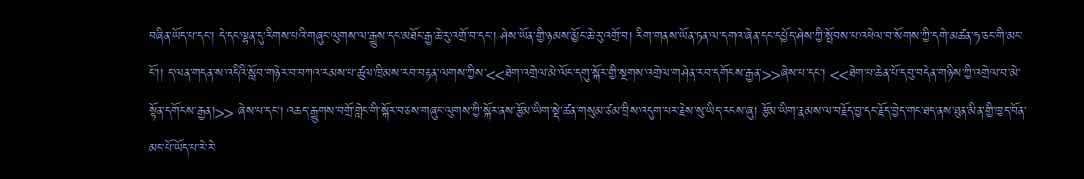བཞིན་ཡོད་པ་དང་། དེ་དང་ལྷན་དུ་རིགས་པའི་གཞུང་ལུགས་ལ་རྒྱུས་དང་མཐོང་རྒྱ་ཆེ་རུ་འགྲོ་བ་དང་། ཤེས་ཡོན་གྱི་ཉམས་མྱོང་ཆེ་རུ་འགྲོ་བ། རིག་གནས་ཡོན་ཏན་ལ་དགའ་ཞེན་དང་དཔྱོད་ཤེས་ཀྱི་སྤོབས་པ་འཕེལ་བ་སོགས་ཀྱི་དགེ་མཚན་ཧ་ཅང་གི་མང་ངོ་།། ད་ལན་གདན་ས་འདིའི་སློབ་གཉེར་བ་བཀའ་རམས་པ་ཚུལ་ཁྲིམས་རབ་བརྟན་ལགས་ཀྱིས་<<ཐེག་འགྲེལ་མེ་ལོང་དགུ་སྐོར་གྱི་སྔགས་འགྲེལ་གཤེན་རབ་དགོངས་རྒྱན་>>ཞེས་པ་དང་། <<ཐེག་པ་ཆེན་པོ་དབུ་བདེན་གཉིས་ཀྱི་འགྲེལ་བ་མེ་སྟོན་དགོངས་རྒྱན།>> ཞེས་པ་དང་། འཆད་རྒྱུགས་བགྲོ་གླེང་གི་སྐོར་བཅས་གཞུང་ལུགས་ཀྱི་སྐོར་ནས་རྩོམ་ཡིག་སྡེ་ཚན་གསུམ་ཙམ་བྲིས་འདུག་པར་རྗེས་སུ་ཡིད་རངས་ཞུ། རྩོམ་ཡིག་རྣམས་ལ་བརྗོད་བྱ་དང་རྗོད་བྱེད་གང་ཐད་ནས་ཐུན་མིན་གྱི་ཁྱད་བོན་མང་པོ་ཡོད་པ་རེ་རེ་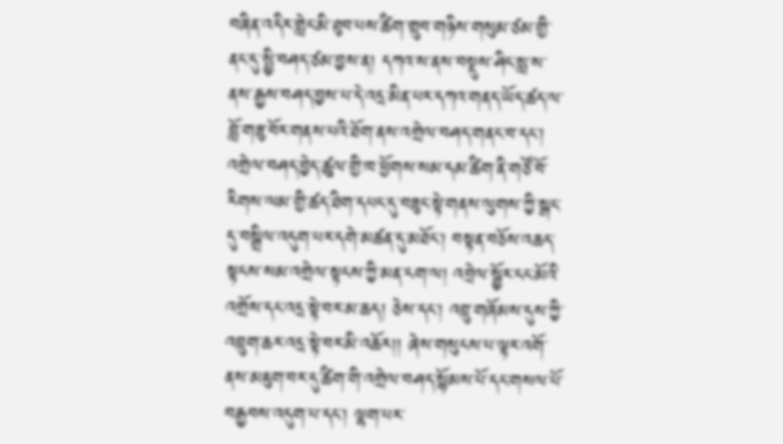བཞིན་འདིར་གླེང་མི་ཐུབ་པས་ཚིག་གྲུབ་གཉིས་གསུམ་ཙམ་གྱི་ནང་དུ་སྤྱི་བཤད་ཙམ་བྱས་ན། དཀའ་ས་ནས་བསྡུས་ཤིང་སླ་ས་ནས་རྒྱས་བཤད་བྱས་པ་དེ་འདྲ་མིན་པར་དཀའ་གནད་ཡོད་ཚད་ལ་བློ་གཟུ་བོར་གནས་པའི་ཐོག་ནས་འགྲེལ་བཤད་གནང་བ་དང་། འགྲེལ་བཤད་བྱེད་ཚུལ་གྱི་ཁ་ཕྱོགས་སམ་དམ་ཚིག་ནི་གཙོ་བོ་རིགས་ལམ་གྱི་ཚད་ཐིག་དཔང་དུ་བཟུང་སྟེ་གནས་ལུགས་ཀྱི་སྒང་དུ་བསྒྲིལ་འདུག་པར་དགེ་མཚན་དུ་མཐོང་། བསྟན་བཅོས་འཆད་སྟངས་སམ་འགྲེལ་སྟངས་ཀྱི་མན་ངག་ལ། འབྲེལ་སྦྱོར་ངང་མོའི་འགྲོས་དང་འདྲ་སྟེ་བར་མ་ཆད། ཅེས་དང་། འབྲུ་གཞོམས་དུས་ཀྱི་འབྲུག་ཆར་འདྲ་སྟེ་བར་མི་འཆོར།། ཞེས་གསུངས་པ་ལྟར་འགོ་ནས་མཇུག་བར་དུ་ཚིག་གི་འགྲེལ་བཤད་སྙོམས་པོ་དང་གསལ་པོ་བརྒྱབས་འདུག་པ་དང་། ལྷག་པར་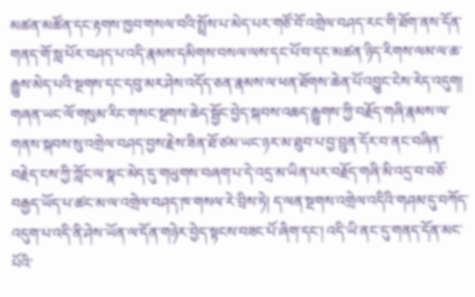མཚན་མཚོན་དང་རྟགས་ཁྱབ་གསལ་བའི་སྤྲོས་པ་མེད་པར་གཙོ་བོ་འགྲེལ་བཤད་རང་གི་ཐོག་ནས་དོན་གནད་གོ་སླ་པོར་བཤད་པ་འདི་རྣམས་དམིགས་བསལ་ལས་དང་པོ་བ་དང་མཚན་ཉིད་རིགས་ལམ་ལ་ཆ་རྒྱུས་མེད་པའི་སྔགས་དང་དབུ་མར་ཤེས་འདོད་ཅན་རྣམས་ལ་ཕན་ཐོགས་ཆེན་པོ་འབྱུང་ངེས་རེད་འདུག། གཞན་ཡང་ལོ་གསུམ་རིང་གསང་སྔགས་ཆེད་སྦྱོང་བྱེད་སྐབས་འཆད་རྒྱུགས་ཀྱི་བརྗོད་གཞི་རྣམས་ལ་གནས་སྐབས་སུ་འགྲེལ་བཤད་བྱས་རྗེས་ཟིན་ཐོ་ཙམ་ཡང་ཉར་མ་ཐུབ་པ་བྱ་བྲུན་དོར་བ་ནང་བཞིན་བརྗེད་ངས་ཀྱི་ཀློང་ལ་སྣང་མེད་དུ་གཡུགས་བཞག་པ་དེ་འདྲ་མ་ཡིན་པར་བརྗོད་གཞི་མི་འདྲ་བ་བཅོ་བརྒྱད་ཡོད་པ་ཚང་མ་ལ་འགྲེལ་བཤད་ཁ་གསལ་རེ་བྲིས་ཏེ། ད་ལན་སྔགས་འགྲེལ་འདིའི་གཤམ་དུ་བཀོད་འདུག་པ་འདི་ནི་ཤེས་ཡོན་ལ་དོན་གཉེར་བྱེད་སྟངས་བཟང་པོ་ཞིག་དང་། འདི་ཡི་ནང་དུ་གནད་དོན་མང་པོའི་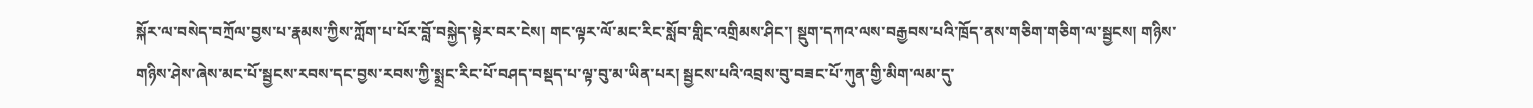སྐོར་ལ་བསེད་བཀྲོལ་བྱས་པ་རྣམས་ཀྱིས་ཀློག་པ་པོར་བློ་བསྐྱེད་སྟེར་བར་ངེས། གང་ལྟར་ལོ་མང་རིང་སློབ་གླིང་འགྲིམས་ཤིང་། སྡུག་དཀའ་ལས་བརྒྱབས་པའི་ཁྲོད་ནས་གཅིག་གཅིག་ལ་སྦྱངས། གཉིས་གཉིས་ཤེས་ཞེས་མང་པོ་སྦྱངས་རབས་དང་བྱས་རབས་ཀྱི་སྨྲང་རིང་པོ་བཤད་བསྡད་པ་ལྟ་བུ་མ་ཡིན་པར། སྦྱངས་པའི་འབྲས་བུ་བཟང་པོ་ཀུན་གྱི་མིག་ལམ་དུ་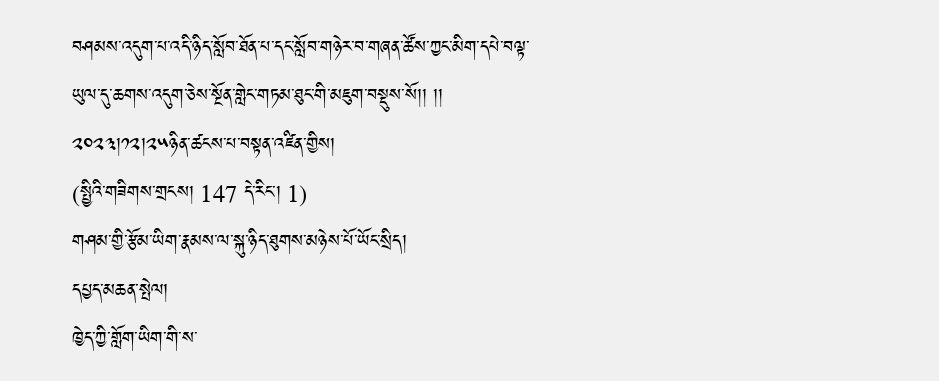བཤམས་འདུག་པ་འདི་ཉིད་སློབ་ཐོན་པ་དང་སློབ་གཉེར་བ་གཞན་ཚོས་ཀྱང་མིག་དཔེ་བལྟ་ཡུལ་དུ་ཆགས་འདུག་ཅེས་སྔོན་གླེང་གཏམ་ཐུང་གི་མཇུག་བསྡུས་སོ།། །།
༢༠༢༣།༡༢།༢༥ཉིན་ཚངས་པ་བསྟན་འཛིན་གྱིས།
(སྤྱིའི་གཟིགས་གྲངས། 147 དེ་རིང་། 1)
གཤམ་གྱི་རྩོམ་ཡིག་རྣམས་ལ་སྐུ་ཉིད་ཐུགས་མཉེས་པོ་ཡོང་སྲིད།
དཔྱད་མཆན་སྤེལ།
ཁྱེད་ཀྱི་གློག་ཡིག་གི་ས་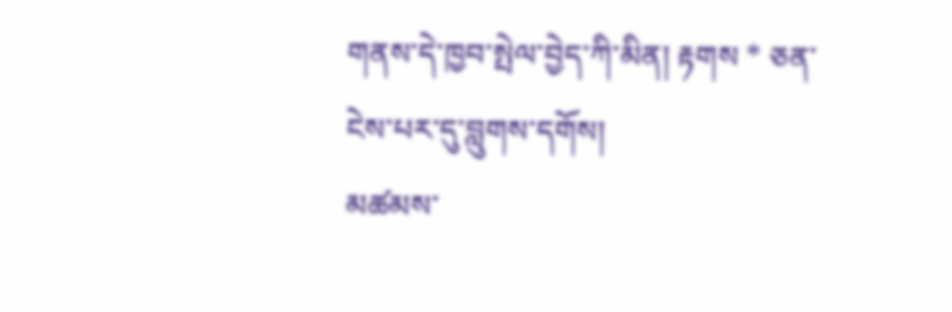གནས་དེ་ཁྱབ་སྤེལ་བྱེད་ཀི་མིན། རྟགས * ཅན་ངེས་པར་དུ་བླུགས་དགོས།
མཚམས་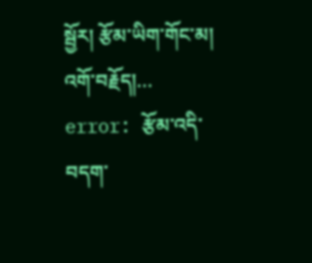སྦྱོར། རྩོམ་ཡིག་གོང་མ།
འགོ་བརྗོད།…
error: རྩོམ་འདི་བདག་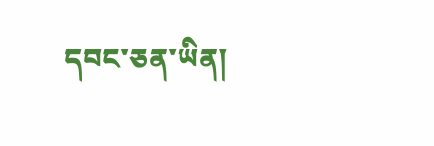དབང་ཅན་ཡིན།